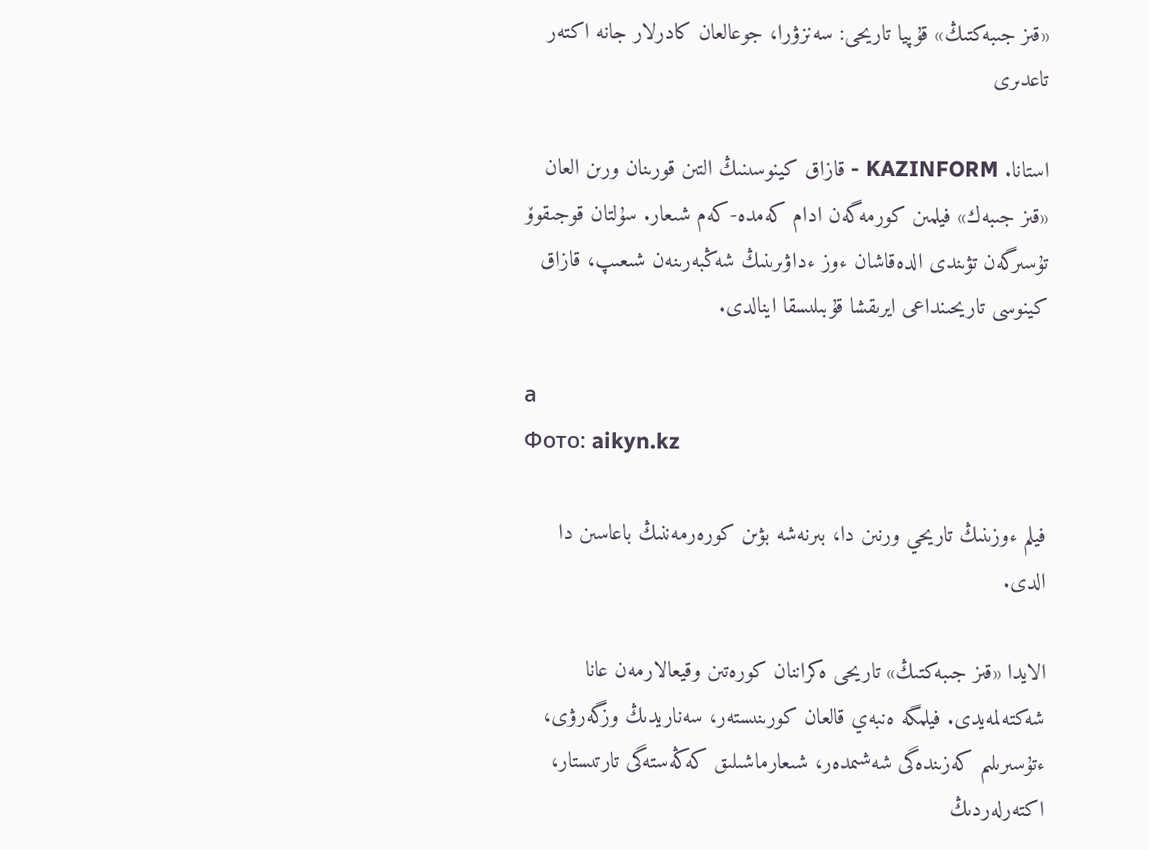«قىز جىبەكتىڭ» قۇپيا تاريحى: سەنزۋرا، جوعالعان كادرلار جانە اكتەر تاعدىرى

استانا. KAZINFORM - قازاق كينوسىنىڭ التىن قورىنان ورىن العان «قىز جىبەك» فيلمىن كورمەگەن ادام كەمدە-كەم شىعار. سۇلتان قوجىقوۆ تۇسىرگەن تۋىندى الدەقاشان ءوز ءداۋىرىنىڭ شەڭبەرىنەن شىعىپ، قازاق كينوسى تاريحىنداعى ايرىقشا قۇبىلىسقا اينالدى.

а
Фото: aikyn.kz

فيلم ءوزىنىڭ تاريحي ورنىن دا، بىرنەشە بۋىن كورەرمەننىڭ باعاسىن دا الدى.

الايدا «قىز جىبەكتىڭ» تاريحى ەكراننان كورەتىن وقيعالارمەن عانا شەكتەلمەيدى. فيلمگە ەنبەي قالعان كورىنىستەر، سەناريدىڭ وزگەرۋى، ءتۇسىرىلىم كەزىندەگى شەشىمدەر، شىعارماشىلىق كەڭەستەگى تارتىستار، اكتەرلەردىڭ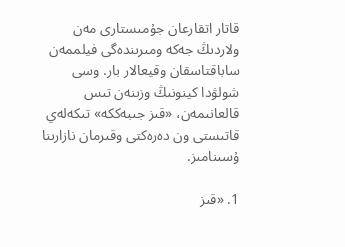قاتار اتقارعان جۇمىستارى مەن ولاردىڭ جەكە ومىرىندەگى فيلممەن ساباقتاسقان وقيعالار بار. وسى شولۋدا كينونىڭ وزىنەن تىس قالعانىمەن، «قىز جىبەككە» تىكەلەي قاتىستى ون دەرەكتى وقىرمان نازارىنا ۇسىنامىز.

1. «قىز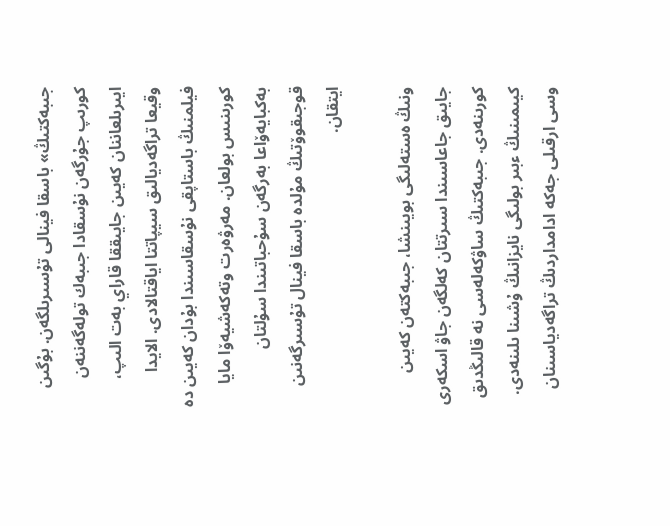جىبەكتىڭ» باسقا فينالى تۇسىرىلگەن. بۇگىن كورىپ جۇرگەن نۇسقادا جىبەك تولەگەننەن ايىرىلعاننان كەيىن جايىققا قاراي بەت الىپ، وقيعا تراگەديالىق سيپاتتا اياقتالادى. الايدا فيلمنىڭ باستاپقى نۇسقاسىندا بۇدان كەيىن دە كورىنىس بولعان. مەرۋەرت وتەكەشيەۆا مايا بەكبايەۆاعا بەرگەن سۇحباتىندا سۇلتان قوجىقوۆتىڭ مۇلدە باسقا فينال تۇسىرگەنىن ايتقان.

ونىڭ ەستەلىگى بويىنشا، جىبەكتەن كەيىن جايىق جاعاسىندا سىرتتان كەلگەن جاۋ اسكەرى كورىنەدى. جىبەكتىڭ ساۋكەلەسى نە قالىڭدىق كيىمىنىڭ ءبىر بولىگى نايزانىڭ ۇشىنا ىلىنەدى. وسى ارقىلى جەكە ادامداردىڭ تراگەدياسىنان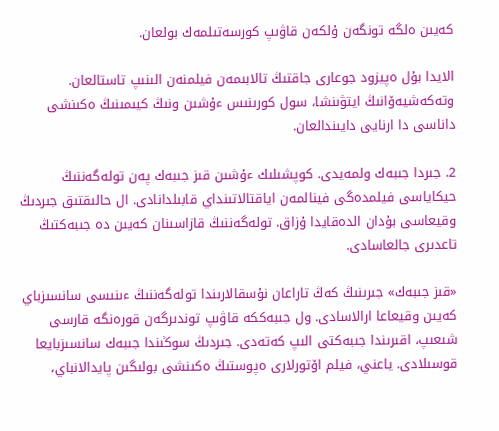كەيىن ەلگە تونگەن ۇلكەن قاۋىپ كورسەتىلمەك بولعان.

الايدا بۇل ەپيزود جوعارى جاقتىڭ تالابىمەن فيلمنەن الىنىپ تاستالعان. وتەكەشيەۆانىڭ ايتۋىنشا، سول كورىنىس ءۇشىن ونىڭ كيىمىنىڭ ەكىنشى داناسى دا ارنايى دايىندالعان.

2. جىردا جىبەك ولمەيدى. كوپشىلىك ءۇشىن قىز جىبەك پەن تولەگەننىڭ حيكاياسى فيلمدەگى فينالمەن اياقتالاتىنداي قابىلدانادى. ال حالىقتىق جىردىڭ وقيعاسى بۇدان الدەقايدا ۇزاق. تولەگەننىڭ قازاسىنان كەيىن دە جىبەكتىڭ تاعدىرى جالعاسادى.

«قىز جىبەك» جىرىنىڭ كەڭ تاراعان نۇسقالارىندا تولەگەننىڭ ءىنىسى سانسىزباي كەيىن وقيعاعا ارالاسادى. ول جىبەككە قاۋىپ توندىرگەن قورەنگە قارسى شىعىپ، اقىرىندا جىبەكتى الىپ كەتەدى. جىردىڭ سوڭىندا جىبەك سانسىزبايعا قوسىلادى. ياعني، فيلم اۆتورلارى ەپوستىڭ ەكىنشى بولىگىن پايدالانباي،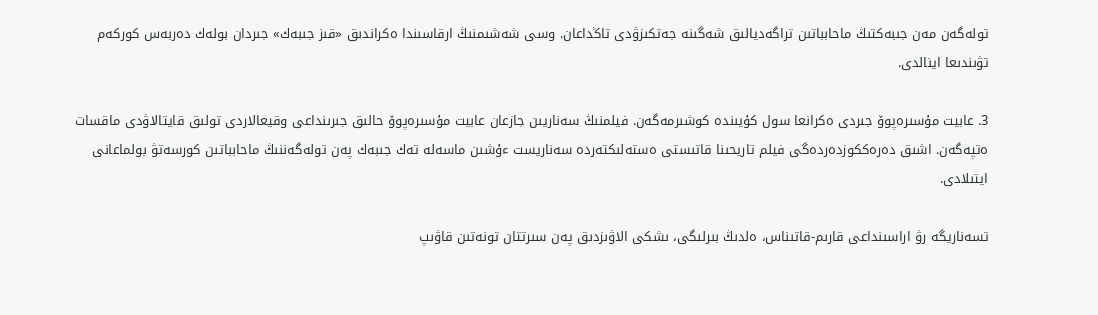تولەگەن مەن جىبەكتىڭ ماحابباتىن تراگەديالىق شەگىنە جەتكىزۋدى تاڭداعان. وسى شەشىمنىڭ ارقاسىندا ەكراندىق «قىز جىبەك» جىردان بولەك دەربەس كوركەم تۋىندىعا اينالدى.

3. عابيت مۇسىرەپوۆ جىردى ەكرانعا سول كۇيىندە كوشىرمەگەن. فيلمنىڭ سەناريىن جازعان عابيت مۇسىرەپوۆ حالىق جىرىنداعى وقيعالاردى تولىق قايتالاۋدى ماقسات ەتپەگەن. اشىق دەرەككوزدەردەگى فيلم تاريحىنا قاتىستى ەستەلىكتەردە سەناريست ءۇشىن ماسەلە تەك جىبەك پەن تولەگەننىڭ ماحابباتىن كورسەتۋ بولماعانى ايتىلادى.

تسەناريگە رۋ اراسىنداعى قارىم-قاتىناس، ەلدىڭ بىرلىگى، ىشكى الاۋىزدىق پەن سىرتتان تونەتىن قاۋىپ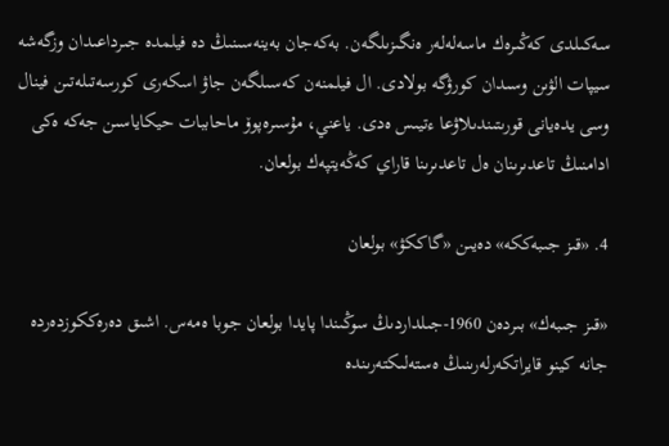سەكىلدى كەڭىرەك ماسەلەلەر ەنگىزىلگەن. بەكەجان بەينەسىنىڭ دە فيلمدە جىرداعىدان وزگەشە سيپات الۋىن وسىدان كورۋگە بولادى. ال فيلمنەن كەسىلگەن جاۋ اسكەرى كورسەتىلەتىن فينال وسى يدەيانى قورىتىندىلاۋعا ءتيىس ەدى. ياعني، مۇسىرەپوۆ ماحاببات حيكاياسىن جەكە ەكى ادامنىڭ تاعدىرىنان ەل تاعدىرىنا قاراي كەڭەيتپەك بولعان.

4. «قىز جىبەككە» دەيىن «گاككۋ» بولعان

«قىز جىبەك» بىردەن 1960-جىلداردىڭ سوڭىندا پايدا بولعان جوبا ەمەس. اشىق دەرەككوزدەردە جانە كينو قايراتكەرلەرىنىڭ ەستەلىكتەرىندە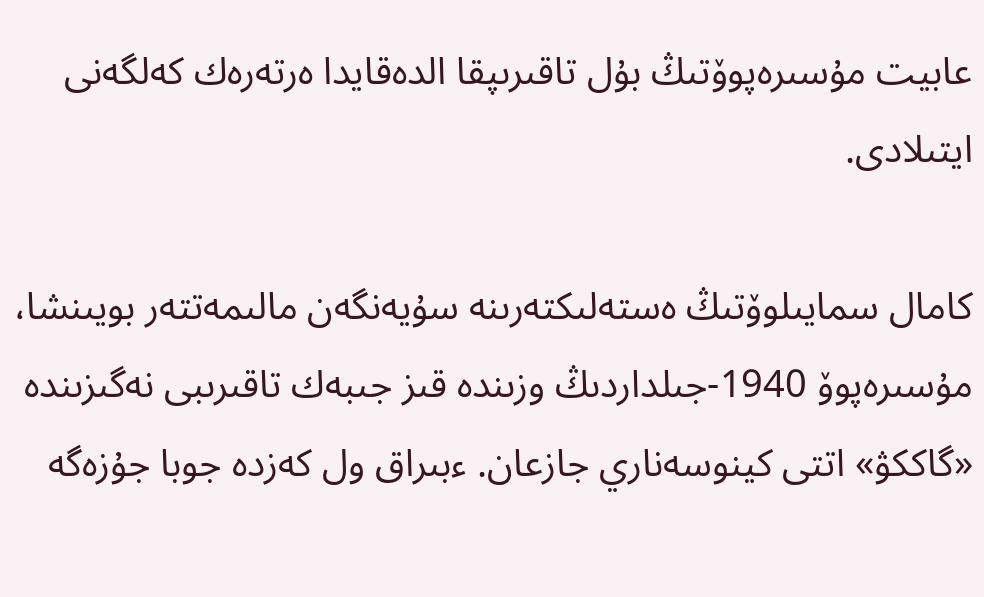عابيت مۇسىرەپوۆتىڭ بۇل تاقىرىپقا الدەقايدا ەرتەرەك كەلگەنى ايتىلادى.

كامال سمايىلوۆتىڭ ەستەلىكتەرىنە سۇيەنگەن مالىمەتتەر بويىنشا، مۇسىرەپوۆ 1940-جىلداردىڭ وزىندە قىز جىبەك تاقىرىبى نەگىزىندە «گاككۋ» اتتى كينوسەناري جازعان. ءبىراق ول كەزدە جوبا جۇزەگە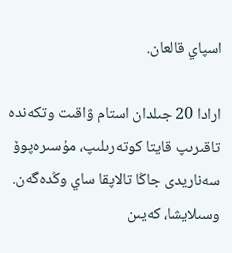اسپاي قالعان.

ارادا 20 جىلدان استام ۋاقىت وتكەندە تاقىرىپ قايتا كوتەرىلىپ، مۇسىرەپوۆ سەناريدى جاڭا تالاپقا ساي وڭدەگەن. وسىلايشا، كەيىن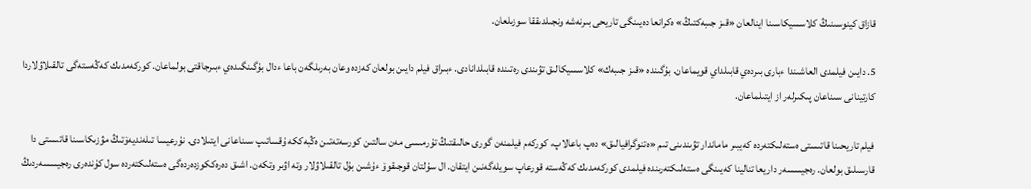قازاق كينوسىنىڭ كلاسسيكاسىنا اينالعان «قىز جىبەكتىڭ» ەكرانعا دەيىنگى تاريحى بىرنەشە ونجىلدىققا سوزىلعان.

5. دايىن فيلمدى العاشىندا ءبارى بىردەي قابىلداي قويماعان. بۇگىندە «قىز جىبەك» كلاسسيكالىق تۋىندى رەتىندە قابىلدانادى. ءبىراق فيلم دايىن بولعان كەزدە وعان بەرىلگەن باعا ءدال بۇگىنگىدەي ءبىرجاقتى بولماعان. كوركەمدىك كەڭەستەگى تالقىلاۋلاردا كارتينانى سىناعان پىكىرلەر از ايتىلماعان.

فيلم تاريحىنا قاتىستى ەستەلىكتەردە كەيبىر ماماندار تۋىندىنى تىم «ەتنوگرافيالىق» دەپ باعالاپ، كوركەم فيلمنەن گورى حالىقتىڭ تۇرمىسى مەن سالتىن كورسەتەتىن ەڭبەككە ۇقساتىپ سىناعانى ايتىلادى. نۇرعيسا تىلەنديەۆتىڭ مۋزىكاسىنا قاتىستى دا قارسىلىق بولعان. رەجيسسەر داريعا تنالينا كەيىنگى ەستەلىكتەرىندە فيلمدى كوركەمدىك كەڭەستە قورعاپ سويلەگەنىن ايتقان. ال سۇلتان قوجىقوۆ ءۇشىن بۇل تالقىلاۋلار وتە اۋىر وتكەن. اشىق دەرەككوزدەردەگى ەستەلىكتەردە سول كۇندەرى رەجيسسەردىڭ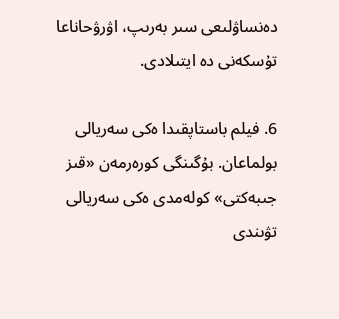دەنساۋلىعى سىر بەرىپ، اۋرۋحاناعا تۇسكەنى دە ايتىلادى.

6. فيلم باستاپقىدا ەكى سەريالى بولماعان. بۇگىنگى كورەرمەن «قىز جىبەكتى» كولەمدى ەكى سەريالى تۋىندى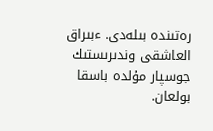رەتىندە بىلەدى. ءبىراق العاشقى وندىرىستىك جوسپار مۇلدە باسقا بولعان.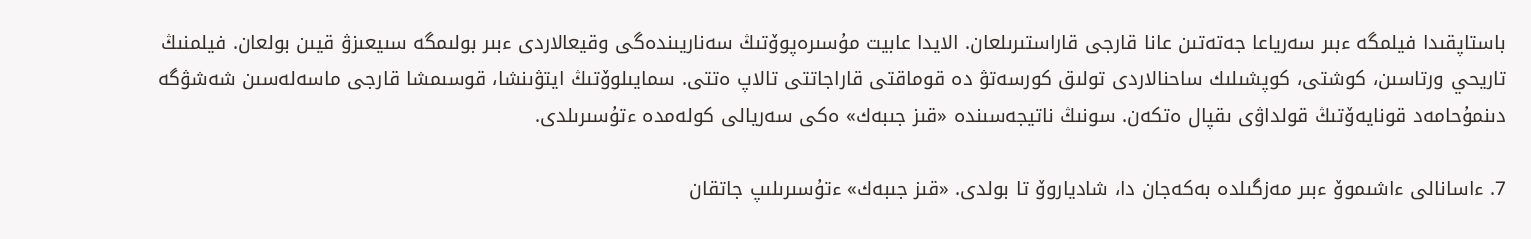باستاپقىدا فيلمگە ءبىر سەرياعا جەتەتىن عانا قارجى قاراستىرىلعان. الايدا عابيت مۇسىرەپوۆتىڭ سەناريىندەگى وقيعالاردى ءبىر بولىمگە سىيعىزۋ قيىن بولعان. فيلمنىڭ تاريحي ورتاسىن، كوشتى، كوپشىلىك ساحنالاردى تولىق كورسەتۋ دە قوماقتى قاراجاتتى تالاپ ەتتى. سمايىلوۆتىڭ ايتۋىنشا، قوسىمشا قارجى ماسەلەسىن شەشۋگە دىنمۇحامەد قونايەۆتىڭ قولداۋى ىقپال ەتكەن. سونىڭ ناتيجەسىندە «قىز جىبەك» ەكى سەريالى كولەمدە ءتۇسىرىلدى.

7. ءاسانالى ءاشىموۆ ءبىر مەزگىلدە بەكەجان دا، شادياروۆ تا بولدى. «قىز جىبەك» ءتۇسىرىلىپ جاتقان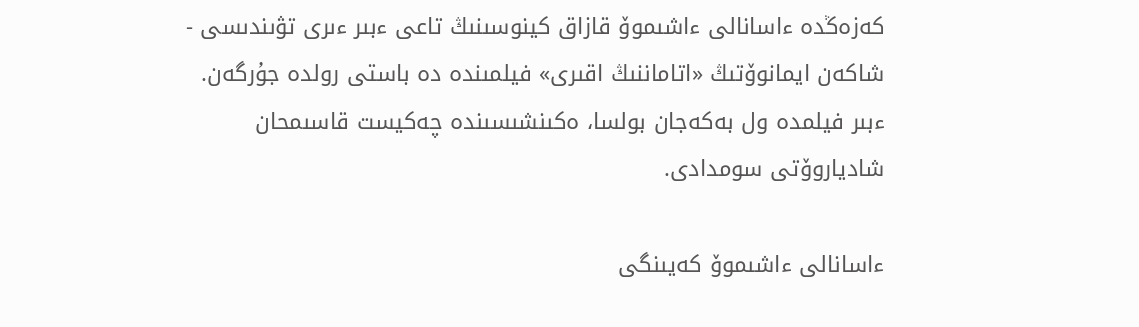كەزەڭدە ءاسانالى ءاشىموۆ قازاق كينوسىنىڭ تاعى ءبىر ءىرى تۋىندىسى - شاكەن ايمانوۆتىڭ «اتاماننىڭ اقىرى» فيلمىندە دە باستى رولدە جۇرگەن. ءبىر فيلمدە ول بەكەجان بولسا، ەكىنشىسىندە چەكيست قاسىمحان شادياروۆتى سومدادى.

ءاسانالى ءاشىموۆ كەيىنگى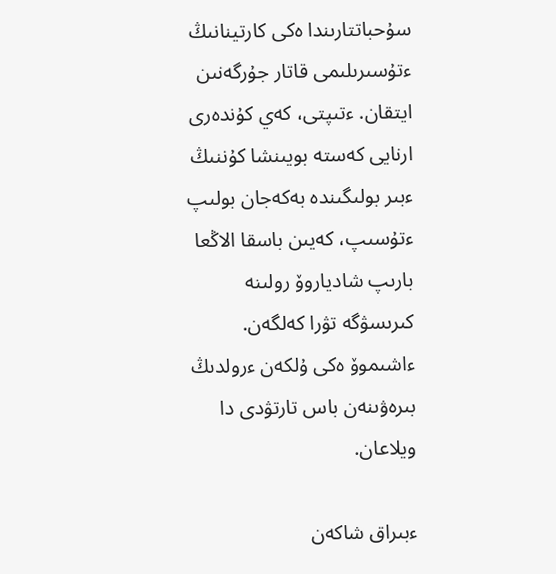سۇحباتتارىندا ەكى كارتينانىڭ ءتۇسىرىلىمى قاتار جۇرگەنىن ايتقان. ءتىپتى، كەي كۇندەرى ارنايى كەستە بويىنشا كۇننىڭ ءبىر بولىگىندە بەكەجان بولىپ ءتۇسىپ، كەيىن باسقا الاڭعا بارىپ شادياروۆ رولىنە كىرىسۋگە تۋرا كەلگەن. ءاشىموۆ ەكى ۇلكەن ءرولدىڭ بىرەۋىنەن باس تارتۋدى دا ويلاعان.

ءبىراق شاكەن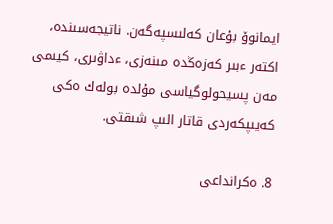ايمانوۆ بۇعان كەلىسپەگەن. ناتيجەسىندە، اكتەر ءبىر كەزەڭدە مىنەزى، ءداۋىرى، كيىمى مەن پسيحولوگياسى مۇلدە بولەك ەكى كەيىپكەردى قاتار الىپ شىقتى.

8. ەكرانداعى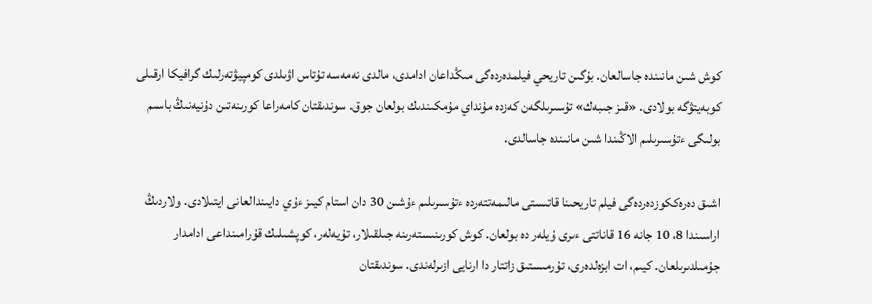كوش شىن مانىندە جاسالعان. بۇگىن تاريحي فيلمدەردەگى مىڭداعان ادامدى، مالدى نەمەسە تۇتاس اۋىلدى كومپيۋتەرلىك گرافيكا ارقىلى كوبەيتۋگە بولادى. «قىز جىبەك» تۇسىرىلگەن كەزدە مۇنداي مۇمكىندىك بولعان جوق. سوندىقتان كامەراعا كورىنەتىن دۇنيەنىڭ باسىم بولىگى ءتۇسىرىلىم الاڭىندا شىن مانىندە جاسالدى.

اشىق دەرەككوزدەردەگى فيلم تاريحىنا قاتىستى مالىمەتتەردە ءتۇسىرىلىم ءۇشىن 30 دان استام كيىز ءۇي دايىندالعانى ايتىلادى. ولاردىڭ اراسىندا 8، 10 جانە 16 قاناتتى ءىرى ۇيلەر دە بولعان. كوش كورىنىستەرىنە جىلقىلار، تۇيەلەر، كوپشىلىك قۇرامىنداعى ادامدار جۇمىلدىرىلعان. كيىم، ات ابزەلدەرى، تۇرمىستىق زاتتار دا ارنايى ازىرلەندى. سوندىقتان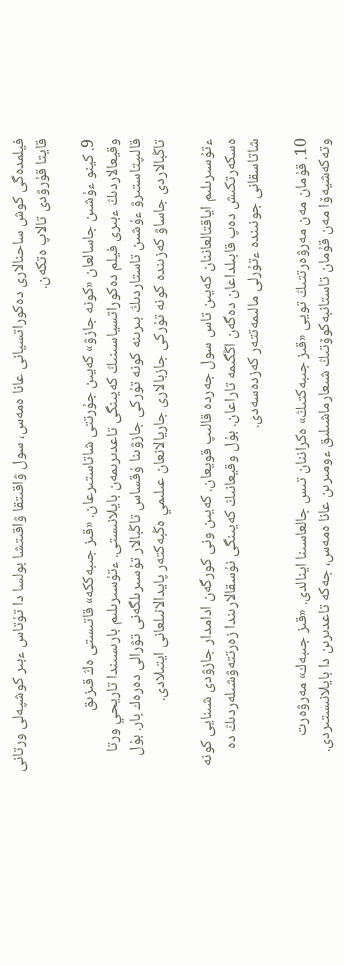فيلمدەگى كوش ساحنالارى دەكوراتسيانى عانا ەمەس، سول ۋاقىتقا ۋاقىتشا بولسا دا تۇتاس ءبىر كوشپەلى ورتانى قايتا قۇرۋدى تالاپ ەتكەن.

9. كينو ءۇشىن جاسالعان «كونە جازۋ» كەيىن جۇرتتى شاتاستىرعان. «قىز جىبەككە» قاتىستى ەڭ قىزىق وقيعالاردىڭ ءبىرى فيلم دەكوراتسياسىنىڭ كەيىنگى تاعدىرىمەن بايلانىستى. ءتۇسىرىلىم بارىسىندا تاريحي ورتا قالىپتاستىرۋ ءۇشىن تاستاردىڭ بىرىنە كونە تۇركى جازۋىنا ۇقساس تاڭبالار تۇسىرىلگەنى تۋرالى دەرەك بار. بۇل تاڭبالاردى جاساۋ كەزىندە كونە تۇركى جازبالارى جاريالانعان عىلىمي ەڭبەكتەر پايدالانىلعانى ايتىلادى.

ءتۇسىرىلىم اياقتالعاننان كەيىن تاس سول جەردە قالىپ قويعان. كەيىن ونى كورگەن ادامدار جازۋدى شىنايى كونە ەسكەرتكىش دەپ قابىلداعان دەگەن اڭگىمە تاراعان. بۇل وقيعانىڭ كەيىنگى نۇسقالارىندا زەرتتەۋشىلەردىڭ دە شاتاسقانى جونىندە ءتۇرلى مالىمەتتەر كەزدەسەدى.

10. قۇمان مەن مەرۋەرتتىڭ تويى «قىز جىبەكتىڭ» ەكراننان تىس جالعاسىنا اينالدى. «قىز جىبەك» مەرۋەرت وتەكەشيەۆا مەن قۇمان تاستانبەكوۆتىڭ شىعارماشىلىق ءومىرىن عانا ەمەس، جەكە تاعدىرىن دا بايلانىستىردى.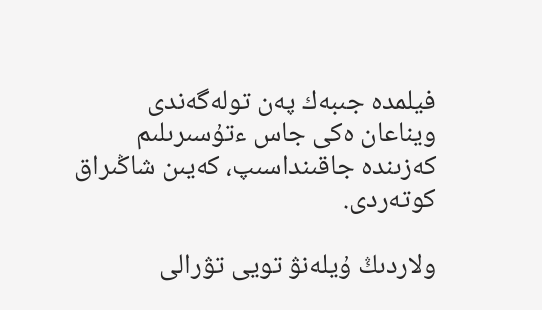فيلمدە جىبەك پەن تولەگەندى ويناعان ەكى جاس ءتۇسىرىلىم كەزىندە جاقىنداسىپ، كەيىن شاڭىراق كوتەردى.

ولاردىڭ ۇيلەنۋ تويى تۋرالى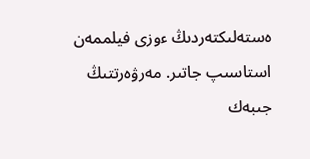ەستەلىكتەردىڭ ءوزى فيلممەن استاسىپ جاتىر. مەرۋەرتتىڭ جىبەك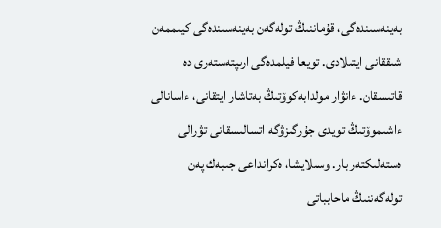بەينەسىندەگى، قۇماننىڭ تولەگەن بەينەسىندەگى كيىممەن شىققانى ايتىلادى. تويعا فيلمدەگى ارىپتەستەرى دە قاتىسقان. ءانۋار مولدابەكوۆتىڭ بەتاشار ايتقانى، ءاسانالى ءاشىموۆتىڭ تويدى جۇرگىزۋگە اتسالىسقانى تۋرالى ەستەلىكتەر بار. وسىلايشا، ەكرانداعى جىبەك پەن تولەگەننىڭ ماحابباتى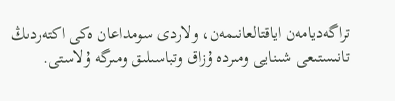تراگەديامەن اياقتالعانىمەن، ولاردى سومداعان ەكى اكتەردىڭ تانىستىعى شىنايى ومىردە ۇزاق وتباسىلىق ومىرگە ۇلاستى.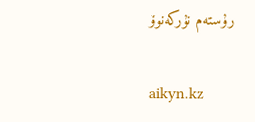رۇستەم نۇركەنوۆ

aikyn.kz